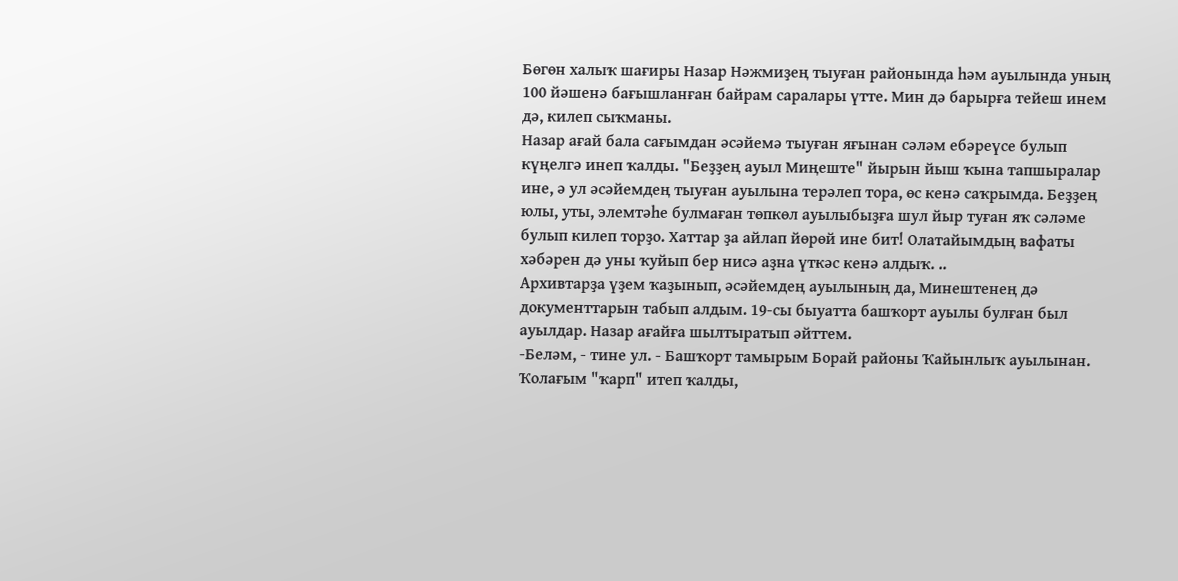Бөгөн халыҡ шағиры Назар Нәжмиҙең тыуған районында һәм ауылында уның 100 йәшенә бағышланған байрам саралары үтте. Мин дә барырға тейеш инем дә, килеп сыҡманы.
Назар ағай бала сағымдан әсәйемә тыуған яғынан сәләм ебәреүсе булып күңелгә инеп ҡалды. "Беҙҙең ауыл Миңеште" йырын йыш ҡына тапшыралар ине, ә ул әсәйемдең тыуған ауылына терәлеп тора, өс кенә саҡрымда. Беҙҙең юлы, уты, элемтәһе булмаған төпкөл ауылыбыҙға шул йыр туған яҡ сәләме булып килеп торҙо. Хаттар ҙа айлап йөрөй ине бит! Олатайымдың вафаты хәбәрен дә уны ҡуйып бер нисә аҙна үткәс кенә алдыҡ. ..
Архивтарҙа үҙем ҡаҙынып, әсәйемдең ауылының да, Минештенең дә документтарын табып алдым. 19-сы быуатта башҡорт ауылы булған был ауылдар. Назар ағайға шылтыратып әйттем.
-Беләм, - тине ул. - Башҡорт тамырым Борай районы Ҡайынлыҡ ауылынан.
Ҡолағым "ҡарп" итеп ҡалды,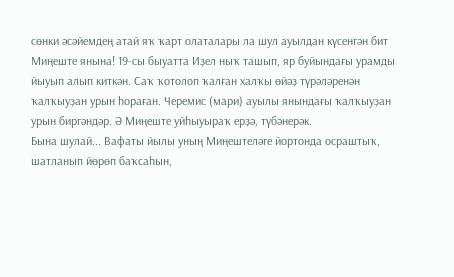сөнки әсәйемдең атай яҡ ҡарт олаталары ла шул ауылдан күсенгән бит Миңеште янына! 19-сы быуатта Иҙел ныҡ ташып, яр буйындағы урамды йыуып алып киткән. Саҡ ҡотолоп ҡалған халҡы өйәҙ түрәләренән ҡалҡыуҙан урын һораған. Черемис (мари) ауылы янындағы ҡалҡыуҙан урын биргәндәр. Ә Миңеште уйһыуыраҡ ерҙә, түбәнерәк.
Бына шулай... Вафаты йылы уның Миңештеләге йортонда осраштыҡ, шатланып йөрөп баҡсаһын,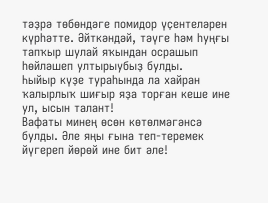тәҙрә төбөндәге помидор үҫентеләрен күрһәтте. Әйткәндәй, тәүге һәм һуңғы тапҡыр шулай яҡындан осрашып һөйләшеп ултырыубыҙ булды.
Һыйыр күҙе тураһында ла хайран ҡалырлыҡ шиғыр яҙа торған кеше ине ул, ысын талант!
Вафаты минең өсөн көтөлмәгәнсә булды. Әле яңы ғына теп-теремек йүгереп йөрөй ине бит әле!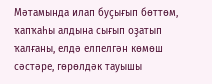Мәтамында илап буҫығып бөттөм, ҡапҡаһы алдына сығып оҙатып ҡалғаны, елдә елпелгән көмөш сәстәре, гөрөлдәк тауышы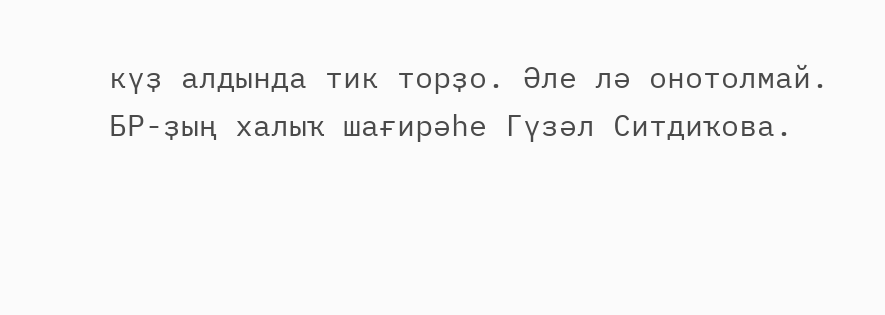күҙ алдында тик торҙо. Әле лә онотолмай.
БР-ҙың халыҡ шағирәһе Гүзәл Ситдиҡова.